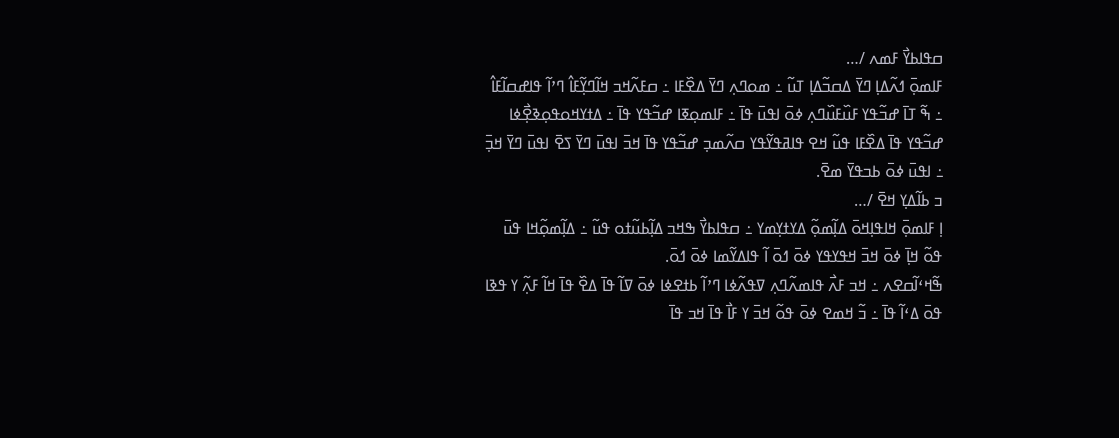ߛߟߊߕߌ߯ ߓߘߍ /…
ߓߊߘߋ߲߫ ߗߍ߬ߡߊ߲ ߣߌ߫ ߡߛߏ߬ߡߊ߲ ߠߎ߬ ߸ ߘߋߣߍ߲ ߣߌ߫ ߡߐ߰ߓߊ ߸ ߛߓߍ߬ߞߏ ߞߊ߬ߣߌ߲߬ߓߊ߮ ߣߴߊ߬ ߟߊߝߛߊ߬ߓߊ߮ ߸ ߒ߬ ߠߊ߫ ߝߏ߬ߟߌ ߓߎ߰ߓߎ߰ߣߍ߲ ߦߋ߫ ߊߟߎ߫ ߟߊ߫ ߸ ߓߊߘߋ߲ߧߊ ߝߏ߬ߟߌ ߟߊ߫ ߸ ߡߙߌߞߋߟߋ߲ߢߐ߲߯ߦߊ ߝߏ߬ߟߌ ߟߊ߫ ߡߐ߰ߓߊ ߟߎ߬ ߞߐ ߟߊߥߟߌ߬ߟߌ ߛߍ߬ߘߏ߲ ߝߏ߬ߟߌ ߟߊ߫ ߞߏ߫ ߊߟߎ߫ ߣߌ߫ ߖߐ߫ ߊߟߎ߫ ߣߌ߫ ߞߏ߲߫ ߸ ߊߟߎ߫ ߦߋ߫ ߕߏߟߌ߫ ߘߐ߫.
ߏ ߕߊ߬ߡߌ߲ ߞߐ߫ /…
ߊ߲ ߓߊߘߋ߲߫ ߞߊߟߊ߲ߞߋ߫ ߡߊ߲߬ߘߋ߲߬ ߡߌߙߌ߲ߘߌ ߸ ߛߟߊߕߌ߯ ߒߞߏ ߡߊ߲߬ߕߎ߬ߙߋ ߟߎ߬ ߸ ߡߊ߲߬ߘߋ߲߬ߞߊ ߟߎ߫ ߟߋ߬ ߞߊ߲߫ ߦߋ߫ ߞߏ߫ ߞߟߌߟߌ ߦߋ߫ ߗߋ߫ ߊ߬ ߟߊߡߌ߬ߘߊ ߦߋ߫ ߗߋ߫.
ߒ߬ߞߵߊ߬ߛߐߍ ߸ ߞߏ ߓߍ߯ ߟߊߘߍ߬ߣߍ߲ ߜߟߍ߬ߦߊ ߣߴߊ߬ ߕߙߐߦߊ ߦߋ߫ ߜߊ߬ ߟߊ߫ ߡߐ߰ ߟߊ߫ ߞߊ߬ ߓߍ߲߬ ߌ ߟߢߊ ߟߋ߫ ߡߵߊ߬ ߟߊ߫ ߸ ߏ߬ ߞߘߐ ߦߋ߫ ߟߋ߬ ߞߏ߫ ߌ ߓߊ߯ ߟߊ߫ ߞߏ ߟߊ߫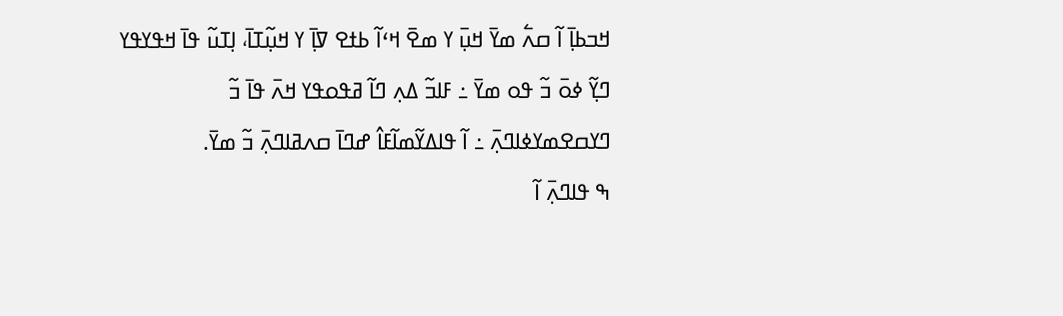ߞߏߕߊ߲߫ ߊ߬ ߛߍ߱ ߘߌ߫ ߞߎ߲߫ ߌ ߘߐ߫ ߞߵߊ߬ ߕߙߐ ߜߊ߲߫ ߌ ߞߎ߲߬ߠߊ߫، ߊ߲ߠߎ߬ ߟߊ߫ ߞߟߌߟߌ ߣߌ߲߬ ߦߋ߫ ߏ߬ ߟߋ ߘߌ߫ ߸ ߓߊߏ߬ ߡߍ߲ ߣߊ߬ ߥߟߋߟߌ ߞߍ߫ ߟߊ߫ ߏ߬ ߣߌߛߐߘߌߦߊߣߍ߲߫ ߸ ߊ߬ ߟߊߡߌ߬ߘߊ߬ߓߊ߮ ߝߣߊ߫ ߛߍߥߊߣߍ߲߫ ߏ߬ ߘߌ߫.
ߒ ߟߊߣߍ߲߫ ߊ߬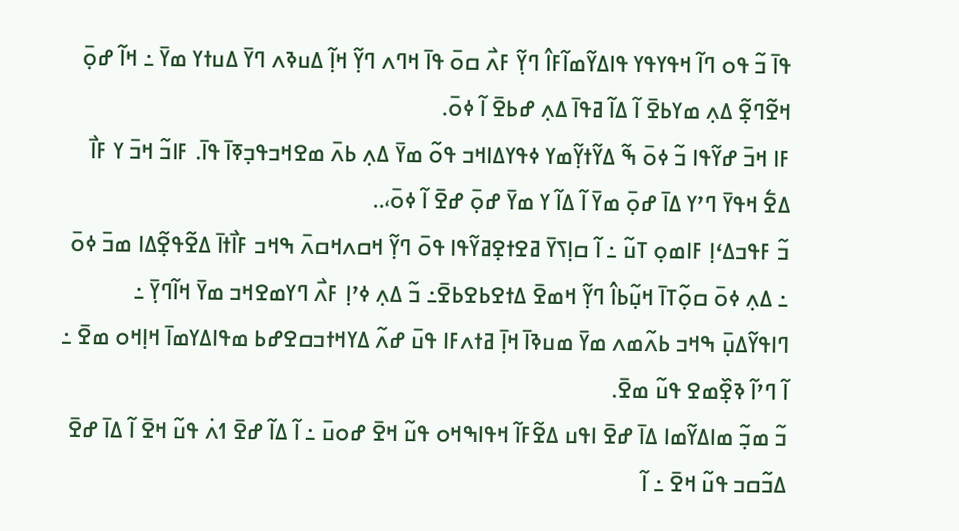ߟߊ߫ ߏ߬ ߟߋ ߣߊ߬ ߞߟߌߟߌ ߟߊߡߌ߬ߘߊ߬ߓߊ߮ ߣߌ߲߬ ߓߍ߯ ߛߋ߫ ߟߊ߫ ߞߣߍ ߣߌ߲߬ ߞߊ߲߬ ߡߎߢߍ ߣߌ߫ ߡߎߙߌ ߘߌ߫ ߸ ߞߊ߬ ߝߋ߲߫ ߞߐ߬ߣߐ߲߬ ߡߍ߲ ߘߌߕߐ߫ ߊ߬ ߡߊ߬ ߥߟߊ߫ ߡߍ߲ ߝߕߐ߫ ߊ߬ ߦߋ߫.
ߓߊ ߞߏ߫ ߝߌ߬ߟߊ ߏ߬ ߦߋ߫ ߒ߬ ߡߌ߬ߙߌ߲߬ߘߌ ߦߟߌߡߊߞߏ ߟߋ߬ ߘߌ߫ ߡߍ߲ ߕߍ߫ ߘߐߞߏߟߏ߲ߧߊ߫ ߟߊ߫. ߓߊߏ߬ ߞߏ߫ ߌ ߓߊ߯ ߡߐ߱ ߞߟߌ߫ ߣߴߌ ߡߊ߫ ߝߋ߲߫ ߘߌ߫ ߊ߬ ߡߊ߬ ߌ ߘߌ߫ ߝߋ߲߫ ߝߐ߫ ߊ߬ ߦߋ߫،..
ߏ߬ ߓߟߏߡߵߊ߲ ߓߊߘߋ߲ ߠߎ߬ ߸ ߊ߬ ߛߊ߲ߖߌ߫ ߥߐߙߐ߲ߥߌ߬ߟߊ ߟߋ߫ ߣߌ߲߬ ߞߛߍߞߛߍ߫ ߒߞߏ ߓߊ߯ߙߊ߫ ߡߐ߬ߟߐ߲߬ߡߊ ߘߏ߫ ߦߋ߫ ߸ ߡߍ߲ ߦߋ߫ ߛߋ߲߬ߠߊ߫ ߞߎ߲߬ߕߊ߮ ߣߌ߲߬ ߞߘߐ߫ ߡߙߐߕߐߕߐ߫߸ ߏ߬ ߡߍ߲ ߦߴߊ߲ ߓߍ߯ ߣߌߘߐߞߏ ߘߌ߫ ߞߊ߬ߣߌ߲߫ ߸ ߣߊߟߌ߬ߡߎ߲߫ ߒߞߏ ߕߍ߬ߘߍ ߘߌ߫ ߘߎߢߊ߫ ߞߊ߲߫ ߥߙߍߓߊ ߟߎ߫ ߝߍ߬ ߡߌߞߙߏߛߐߝߕ ߘߟߊߡߌߘߊ߫ ߞߊ߲ߞߋ ߘߐ߫ ߸ ߊ߬ ߣߴߊ߬ ߢߐ߲߰ߘߐ ߟߎ߬ ߘߐ߫.
ߏ߬ ߘߏ߲߬ ߘߊߡߌ߬ߘߊ ߡߊ߫ ߝߐ߫ ߊߟߎ ߡߐ߬ߓߊ߬ ߞߟߊߒߞߋ ߟߎ߬ ߞߐ߫ ߝߋߎ߫ ߸ ߊ߬ ߡߊ߬ ߝߐ߫ ߗߍ߭ ߟߎ߬ ߞߐ߫ ߊ߬ ߡߊ߫ ߝߐ߫ ߡߏ߬ߛߏ ߟߎ߬ ߞߐ߫ ߸ ߊ߬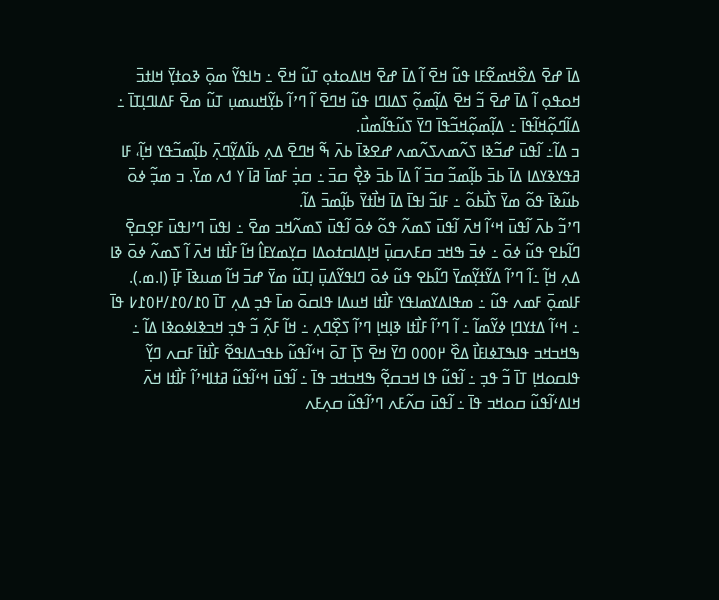ߡߊ߫ ߝߐ߫ ߡߐ߰ߞߘߐ߬ߓߊ ߟߎ߬ ߞߐ߫ ߊ߬ ߡߊ߫ ߝߐ߫ ߞߊߡߋߙߋ߲ ߠߎ߬ ߞߐ߫ ߸ ߤߊߟߌ߬ ߘߋ߲߫ ߢߋߙߌ߲߫ ߞߊߙߏ߫ ߞߋߟߋ߲ ߊ߬ ߡߊ߫ ߝߐ߫ ߏ߬ ߞߐ߫ ߡߊ߲߬ߘߋ߲߬ ߖߡߊߣߊ ߟߎ߬ ߞߣߐ߫ ߊ߬ ߣߴߊ߬ ߕߌ߲߬ߞߎߘߎ߲ ߠߎ߬ ߘߐ߫ ߓߡߊߣߊ߲ߠߊ߫ ߸ ߡߊ߬ߣߋ߲߬ߞߊ߬ߟߊ߫ ߸ ߡߊ߲߬ߘߋ߲߬ߞߏ߬ߟߊ߫ ߣߌ߫ ߖߎ߬ߟߊ߬ߘߎ߯.
ߏ ߡߊ߬߸ ߊ߬ߟߎ߫ ߝߏ߬ߢߊ ߖߍ߬ߘߍߖߍ߬ߘߍ ߝߐߢߊ߫ ߕߍ߫ ߒ߬ ߞߣߐ߫ ߡߍ߲ ߕߊ߬ߡߌ߲߬ߣߍ߲߫ ߕߊ߲߬ߘߏ߬ߟߌ ߞߊ߲߬، ߓߊ ߥߟߌߢߌߡߊ ߡߊ߫ ߕߏ߫ ߕߊ߲߬ߘߏ߬ ߛߏ߫ ߊ߬ ߡߊ߫ ߕߏ߫ ߢߐ߲߯ ߛߏ߫ ߸ ߛߏ߲߭ ߓߘߊ߫ ߥߊ߫ ߌ ߗߍ ߘߌ߫. ߏ ߘߏ߲߬ ߦߋ߫ ߕߎ߬ߢߊ߫ ߟߋ߬ ߘߌ߫ ߖߊ߯ߕߋ߬ ߸ ߓߊߏ߬ ߊߟߊ߫ ߡߊ߫ ߞߊ߯ߙߌ߫ ߕߊ߲߬ߘߏ߫ ߡߊ߬.
ߣߴߏ߬ ߕߍ߫ ߊ߬ߟߎ߫ ߞߵߊ߬ ߞߍ߫ ߊ߬ߟߎ߫ ߖߘߍ߬ ߟߋ߬ ߦߋ߫ ߊ߬ߟߎ߫ ߖߘߍ߬ߞߏ ߘߐ߫ ߸ ߊߟߎ߫ ߣߴߊߟߎ߫ ߓߐ߲ߛߐ߲߫ ߣߊ߬ߕߐ ߟߎ߬ ߦߋ߫ ߸ ߦߏ߫ ߒߞߏ ߛߓߍߛߎ߲߫ ߞߊ߲ߡߊߛߙߋߡߊ ߛߌ߲ߘߌߓߊ߮ ߞߊ߬ ߓߊ߯ߙߊ ߞߍ߫ ߊ߬ ߖߘߍ߬ ߦߋ߫ ߢߊ ߡߍ߲ ߞߊ߲߬ ߸ߊ߬ ߣߴߊ߬ ߡߌ߬ߙߌ߲߬ߘߌ߫ ߣߊ߬ߕߐ ߟߎ߬ ߦߋ߫ ߣߊߟߌ߬ߡߎ߲߫ ߊ߲ߠߎ߬ ߘߌ߫ ߝߏ߫ ߞߊ߬ ߘߎߢߊ߫ ߓߊ߲߫ (ߊ.ߘ.).
ߓߊߘߋ߲߫ ߓߘߍ ߟߎ߬ ߸ ߘߟߊߡߌߘߊߟߌ ߓߊ߯ߙߊ ߞߎߡߊ ߟߊߛߋ߫ ߘߊ߫ ߟߏ߲ ߡߍ߲ ߠߊ߫ ߀߁/߀߁/߂߀߁߇ ߟߊ߫ ߸ ߞߵߊ߬ ߡߙߌߣߊ߲ ߦߌ߬ߘߊ߬ ߸ ߊ߬ ߣߴߊ߬ ߓߊ߯ߙߊ ߢߊ߲ߞߊ߲ ߣߴߊ߬ ߖߐ߲߰ߣߍ߲ ߸ ߞߊ߬ ߓߍ߲߬ ߏ߬ ߟߏ߲ ߞߏߢߊߦߋߢߊ ߡߊ߬ ߸ ߒߞߏߞߏ ߟߊߒߠߦߊߓߊ߯ ߡߐ߰ ߂߀߀߀ ߣߌ߫ ߞߐ߫ ߖߊ߲߫ ߠߋ߫ ߞߵߊ߬ߟߎ߬ ߕߟߏߡߊߟߐ߬ ߓߊ߯ߙߊ߫ ߓߛߍ ߣߌ߲߬ ߟߊߛߋߞߊ߲ ߠߊ߫ ߏ߬ ߟߏ߲ ߸ ߊ߬ߟߎ߬ ߟߊ ߞߏߛߐ߲߬ ߒߞߏߞߏ ߟߊ߫ ߸ ߊ߬ߟߎ߫ ߞߵߊ߬ߟߎ߬ ߥߙߊߞߴߊ߬ ߓߊ߯ߙߊ ߞߍ߫ ߞߊߡߵߊ߬ߟߎ߬ ߛߋߞߏ ߟߊ߫ ߸ ߊ߬ߟߎ߫ ߛߍ߬ߓߍ ߣߴߊ߬ߟߎ߬ ߛߍ߲ߓߍ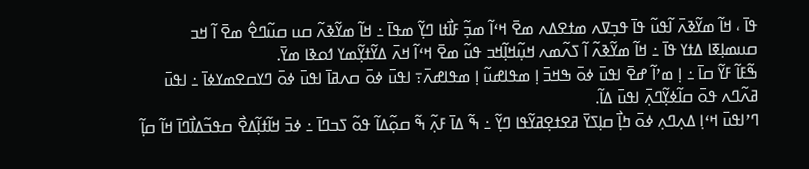ߟߊ߫ ، ߞߊ߬ ߘߌ߬ߢߍ߫ ߊ߬ߟߎ߬ ߟߊ߫ ߟߏ߲ߜߍ ߘߙߐߡߍ ߘߐ߫ ߞߵߊ߬ ߘߏ߲߬ ߓߊ߯ߙߊ ߣߌ߲߬ ߘߟߊ߫ ߸ ߞߊ߬ ߘߌ߬ߢߍ߬ ߛߎ ߛߎ߬ߣߐ߮ ߘߐ߫ ߊ߬ ߞߏ ߛߎߘߊ߲ߧߊ ߡߙߌ ߟߊ߫ ߸ ߞߊ߬ ߘߌ߬ߢߍ߬ ߊ߬ ߖߍ߬ߘߍ ߞߎ߲߬ߞߊ߲߬ߞߏ ߟߎ߬ ߘߐ߫ ߞߵߊ߬ ߞߍ߫ ߡߌ߬ߙߌ߲߬ߘߌ ߗߋߢߊ ߘߌ߫.
ߒ߬ߓߊ߬ ߓߌ߬ ߛߊ߫ ߸ ߊ߲ ߘߴߊ߬ ߝߐ߫ ߊߟߎ߫ ߦߋ߫ ߒߞߏ߫ ߊ߲ ߘߟߊߝߎ߬ ߊ߲ ߘߟߊߝߍ߫߹ ߊߟߎ߫ ߦߋ߫ ߛߍߥߊ߫ ߊߟߎ߫ ߦߋ߫ ߣߌߛߐߘߌߦߊ߫ ߸ ߊߟߎ߫ ߥߍ߬ߣߍ ߟߋ߫ ߛߊ߬ߦߌ߲߬ߣߍ߲߫ ߊߟߎ߫ ߡߊ߬.
ߣߴߊߟߎ߫ ߞߵߊ߲ ߡߍ߲ߣߍ߲ ߦߋ߫ ߤߊ߲߯ ߛߊ߲ߖߌ߫ ߥߐߙߐ߲ߥߌ߬ߟߊ ߣߌ߲߬ ߸ ߒ߬ ߡߊ߫ ߓߍ߲߬ ߒ߬ ߛߋ߲߬ߡߊ߬ ߟߋ߬ ߖߏߣߊ߫ ߸ ߦߏ߫ ߞߊ߬ߙߊ߲߬ߡߐ߯ ߛߟߏ߬ߡߊ߯ߣߊ߫ ߞߊ߬ ߛߊ߲߬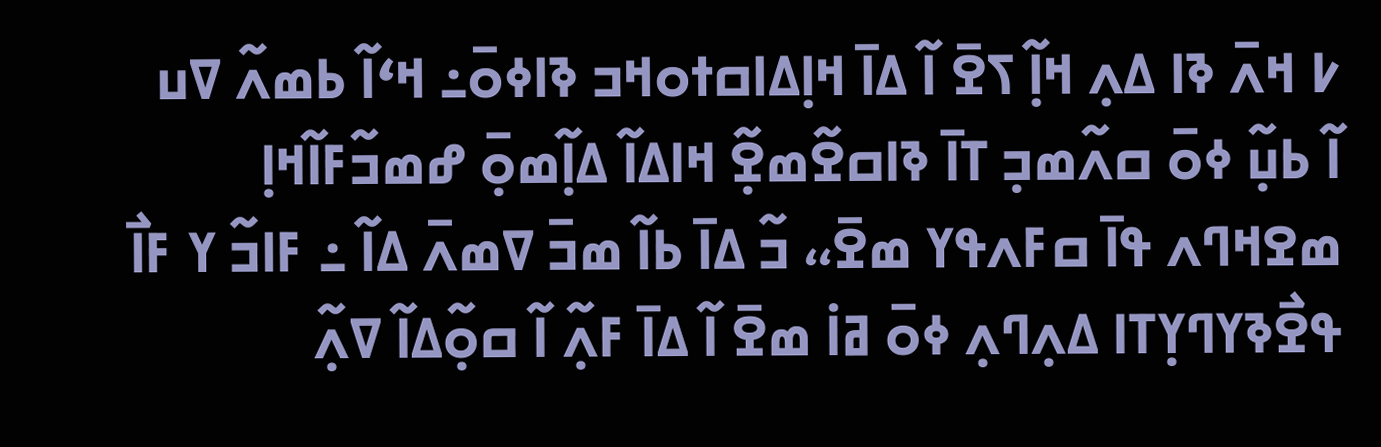߇ ߞߍ߫ ߢߊ ߡߍ߲ ߞߊ߲߬ ߖߐ߫ ߊ߬ ߡߊ߫ ߞߊ߲ߡߊߛߙߋߞߏ ߢߊߦߋ߫߸ ߞߵߊ߬ ߕߘߍ߬ ߜߎ ߊ߬ ߕߎ߲߬ ߦߋ߫ ߛߍ߬ߘߏ߲ ߠߊ߫ ߢߊߛߐ߬ߘߐ߲߬ ߞߊߡߊ߬ ߡߊ߲߬ߘߋ߲߫ ߝߘߏ߬ߓߊ߬ߞߊ߲ ߘߐߞߣߍ ߟߊ߫ ߛߓߍߟߌ ߘߐ߫،، ߏ߬ ߡߊ߫ ߕߊ߬ ߘߏ߫ ߜߘߍ߫ ߡߊ߬ ߸ ߓߊߏ߬ ߌ ߓߊ߯ ߟߐ߯ߢߌߣߌ߲ߠߊ ߡߍ߲ߣߍ߲ ߦߋ߫ ߥߊ߭ ߘߐ߫ ߊ߬ ߡߊ߫ ߓߍ߲߬ ߊ߬ ߛߋ߲߬ߡߊ߬ ߜߍ߲߬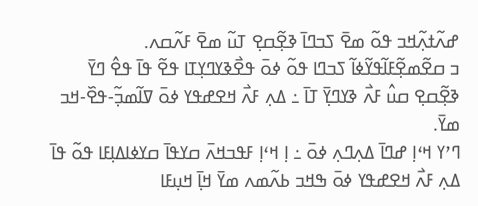ߝߍ߬ߙߍ߲߬ߞߏ ߟߋ߬ ߘߐ߫ ߖߏߣߊ߫ ߢߐ߲߬ߛߐ߲ ߠߎ߬ ߘߐ߫ ߓߍ߬ߛߍ.
ߏ ߛߐ߬ߘߐ߲߬ߓߊ߬ߟߌ߬ߦߊ߬ ߖߏߣߊ ߟߋ߬ ߦߋ߫ ߟߐ߯ߢߌߣߌ߲ߠߊ ߟߐ߬ ߟߊ߫ ߟߐ߮ ߣߌ߫ ߢߐ߲߬ߛߐ߲ ߛߎ߮ ߓߍ߯ ߢߌߣߌ߲߫ ߠߊ߫ ߸ ߡߍ߲ ߓߍ߯ ߞߐߝߟߌ ߦߋ߫ ߜߊ߬ߘߏ߲߬-ߟߐ߰-ߞߏ ߘߌ߫.
ߣߴߌ ߞߵߊ߲ ߝߣߊ߫ ߡߍ߲ߣߍ߲ ߦߋ߫ ߸ ߊ߲ ߞߵߊ߲ ߓߟߏߞߍ߫ ߛߌߟߊ߫ ߛߌߦߊߡߊ߲ߓߊ ߟߋ߬ ߟߊ߫ ߡߍ߲ ߓߍ߯ ߞߐߝߟߌ ߦߋ߫ ߒߞߏ ߕߍ߬ߘߍ ߘߌ߫ ߞߊ߲߫ ߞߎ߲ߓߊ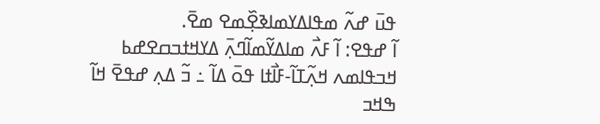ߟߎ߫ ߝߍ߬ ߘߟߊߡߌߘߊߢߐ߲߰ߘߐ ߘߐ߫.
ߊ߬ ߝߟߐ: ߊ߬ ߓߍ߯ ߘߊߡߌ߬ߘߊ߬ߣߍ߲߫ ߡߌߞߙߏߛߐߝߕ ߞߏߟߊߘߍ ߞߍ߲߬ߠߊ߬-ߓߊ߯ߙߊ ߟߋ߫ ߡߊ߬ ߸ ߏ߬ ߡߍ߲ ߝߟߐ߫ ߞߊ߬ ߒߞߏ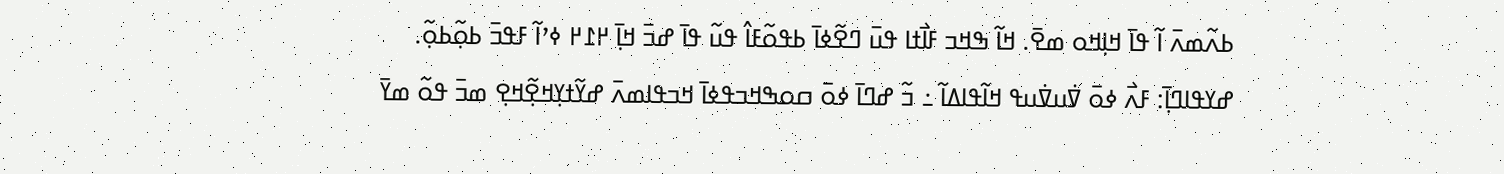ߕߍ߬ߘߍ߫ ߊ߬ ߟߊ߫ ߞߊ߲ߞߋ ߘߐ߫. ߞߊ߬ ߒߞߏ ߓߊ߯ߙߊ ߟߎ߫ ߣߐ߬ߦߊ߫ ߕߟߋ߬ߓߊ߮ ߟߎ߬ ߟߊ߫ ߝߏ߫ ߞߊ߲߫ ߂߁߂ ߦߴߊ߬ ߓߟߏ߫ ߕߋ߲߬ߕߋ߲߬.
ߝߌߟߊߣߊ߲߫: ߓߍ߯ ߦߋ߫ ߜ߭ߎߜ߭ߎߟ ߞߊ߬ߟߊߡߊ߬ ߸ ߏ߬ ߝߣߊ߫ ߦߋ߫ ߛߋߒߞߏߟߦߊ߫ ߞߏߟߊߘߍ߫ ߝߌ߬ߙߌ߲ߞߐ߲߬ߞߐ߲ ߘߏ߫ ߟߋ߬ ߘߌ߫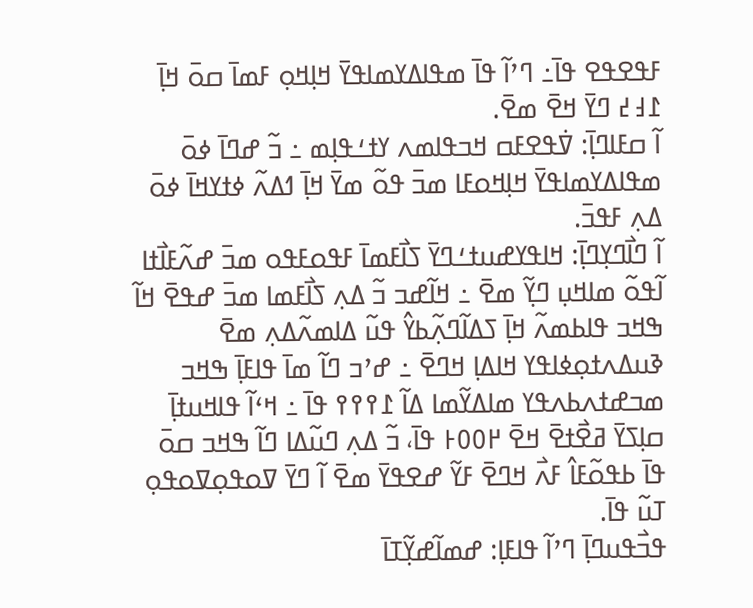ߓߟߐߟߐ ߟߊ߫߸ ߣߴߊ߬ ߟߊ߫ ߘߟߊߡߌߘߊߟߌ߫ ߞߊ߲ߞߋ߲ ߓߘߊ߫ ߛߋ߫ ߞߊ߲߫ ߁߃߄ ߣߌ߫ ߞߐ߫ ߘߐ߫.
ߊ߬ ߛߓߊߣߊ߲߫: ߜ߭ߟߐߓߛ ߞߏߟߊߘߍ ߌߙߑߟߊ߲ߘ ߸ ߏ߬ ߝߣߊ߫ ߦߋ߫ ߘߟߊߡߌߘߊߟߌ߫ ߞߊ߲ߞߋߓߊ ߘߏ߫ ߟߋ߬ ߘߌ߫ ߞߊ߲߫ ߗߡߍ߬ ߦߙߌߞߊ߫ ߦߋ߫ ߡߍ߲ ߓߟߏ߫.
ߊ߬ ߣߊ߯ߣߌ߲ߣߊ߲߫: ߞߊߟߌߝߎߙߑߣߌ߫ ߖߊ߯ߓߘߊ߫ ߓߟߋߓߟߋ ߘߏ߫ ߝߍ߬ߓߊ߯ߙߊ ߊ߬ߟߋ߬ ߘߊߞߎ߲ ߣߌ߲߬ ߘߐ߫ ߸ ߞߊ߬ߝߏ ߏ߬ ߡߍ߲ ߖߊ߯ߓߘߊ ߘߏ߫ ߝߟߐ߫ ߞߊ߬ ߒߞߏ ߟߊߕߘߍ߬ ߞߊ߲߫ ߖߡߊ߬ߣߍ߲߬ߕߌ߮ ߟߎ߬ ߡߊߘߍ߬ߡߍ߲ ߘߐ߫ ߢߎߡߍߙߋ߲ߦߊߟߌ ߞߊߡߊ߲ ߞߣߐ߫ ߸ ߝߴߏ ߣߊ߬ ߘߊ߫ ߟߊߓߊ߲߫ ߒߞߏ ߘߏߝߙߍߕߍߟߌ ߘߊߡߌ߬ߘߊ ߡߊ߬ ߁߉߉߉ ߟߊ߫ ߸ ߞߵߊ߬ ߟߊߞߎߙߊ߲߫ ߛߊ߲ߖߌ߫ ߥߐ߯ߙߐ߫ ߞߐ߫ ߂߀߀߅ ߟߊ߫، ߏ߬ ߡߍ߲ ߣߎ߬ߡߊ ߣߊ߬ ߒߞߏ ߛߋ߫ ߟߊ߫ ߕߟߋ߬ߓߊ߮ ߓߍ߯ ߞߣߐ߫ ߓߌ߬ ߝߐߟߌ߫ ߘߐ߫ ߊ߬ ߣߌ߫ ߜߋߟߋ߲ߜߋߟߋ߲ ߠߎ߬ ߟߊ߫.
ߟߏ߯ߟߎߣߊ߲߫ ߣߴߊ߬ ߟߊߓߊ߲: ߝߘߊ߬ߝߌ߲߬ߠߊ߫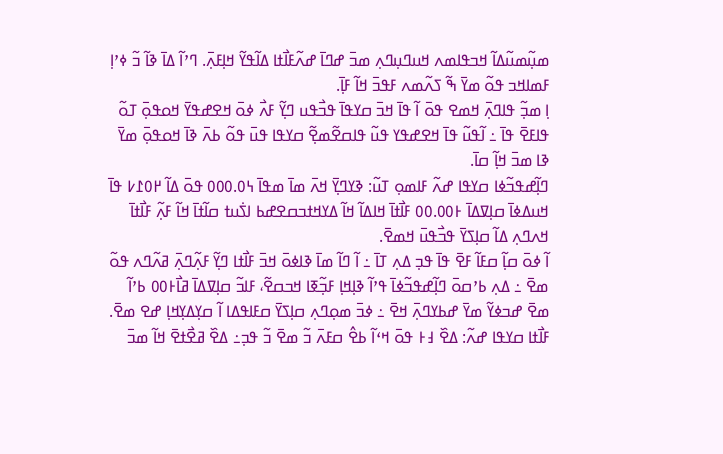ߘߎ߲߬ߘߎ߬ߡߊ߬ ߞߏߟߊߘߍ ߞߎߣߎ߲ߣߍ߲ ߘߏ߫ ߝߣߊ߫ ߝߍ߬ߓߊ߯ߙߊ ߡߊ߬ߟߌ߬ ߞߊ߲ߓߍ߲߫. ߣߴߊ߬ ߡߊ߫ ߢߊ߬ ߏ߬ ߦߴߊ߲ ߓߘߊߞߏ ߟߋ߬ ߘߌ߫ ߒ߬ ߖߍ߬ߘߍ ߓߟߏ߫ ߞߊ߬ ߓߊ߲߫.
ߊ߲ ߘߏ߲߬ ߟߊߣߍ߲߫ ߞߘߐ ߟߋ߫ ߊ߬ ߟߊ߫ ߞߏ߫ ߛߌߟߊ߫ ߟߏ߯ߟߎ ߣߌ߲߬ ߓߍ߯ ߦߋ߫ ߞߐߝߟߌ߫ ߞߋߟߋ߲߫ ߠߋ߬ ߟߊߓߐ߫ ߟߊ߫ ߸ ߊ߬ߟߎ߬ ߟߊ߫ ߞߐߝߟߌ ߟߎ߬ ߟߊߛߐ߬ߘߐ߲߬ ߛߌߟߊ ߟߎ߫ ߟߋ߬ ߕߍ߫ ߢߊ߫ ߞߋߟߋ߲߫ ߘߌ߫ ߢߊ ߘߏ߫ ߞߊ߲߬ ߛߊ߫.
ߣߊ߲߬ߝߟߏ߬ߦߊ ߛߌߟߊ ߝߍ߬ ߓߊߘߋ߲ ߠߎ߬: ߢߌߣߌ߲߫ ߞߍ߫ ߘߊ߫ ߘߟߊ߫ ߆߀.߀߀߀ ߟߋ߫ ߡߊ߬ ߂߀߁߇ ߟߊ߫ ߞߎߡߦߊ߫ ߛߊ߲ߜߡߊ߫ ߅߀߀.߀߀ ߓߊ߯ߙߊ߫ ߞߊߡߊ߬ ߞߊ߬ ߡߌߞߙߏߛߐߝߕ ߊߖ߭ߎߙ ߛߊ߬ߙߊ߫ ߞߊ߬ ߓߍ߲߬ ߓߊ߯ߙߊ߫ ߞߍߣߍ߲ ߡߊ߬ ߛߊ߲ߖߌ߫ ߟߏ߯ߟߎ߫ ߞߘߐ߫.
ߊ߬ ߦߋ߫ ߛߊ߲߬ ߛߓߊ߬ ߓߐ߫ ߟߊ߫ ߟߏ߲ ߡߍ߲ ߠߊ߫ ߸ ߊ߬ ߣߊ߬ ߘߊ߫ ߢߊߦߋ߫ ߞߏ߫ ߓߊ߯ߙߊ ߣߌ߲߬ ߓߍ߲߬ߣߍ߲߫ ߥߍ߬ߣߍ ߟߋ߬ ߘߐ߫ ߸ ߡߍ߲ ߕߴߛߋ߫ ߣߊ߲߬ߝߟߏ߬ߦߊ߫ ߟߴߊ߬ ߢߊ߲ߞߊ߲ ߓߏ߲߬ߧߊ ߞߏߛߐ߬، ߓߊߏ߬ ߛߊ߲ߜߡߊ߫ ߥߊ߯߅߀߀ ߕߴߊ߬ ߘߐ߫ ߝߏߦߌ߬ ߘߌ߫ ߝߕߌߣߍ߲߫ ߞߐ߫ ߸ ߦߏ߫ ߘߋ߲ߣߍ߲ ߛߊ߲ߖߌ߫ ߛߓߊߟߡߊ ߊ߬ ߛߌ߲ߡߌ߲ߞߊ߲ ߝߐ ߘߐ߫.
ߓߊ߯ߙߊ ߛߌߟߊ ߝߍ߬: ߡߐ߰ ߃߅ ߟߋ߫ ߞߵߊ߬ ߕߐ߮ ߛߓߍ߫ ߏ߬ ߘߐ߫ ߏ߬ ߟߏ߲߸ ߡߐ߰ ߥߐ߯ߙߐ߫ ߞߊ߬ ߘߏ߫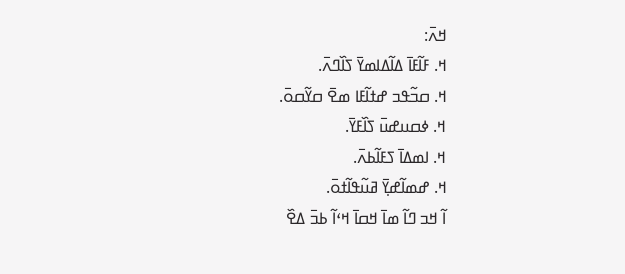ߞߍ߫:
ߞ. ߓߊ߬ߓߊ߫ ߡߊ߬ߡߊߘߌ߫ ߖߊ߰ߣߍ߫.
ߞ. ߛߏ߬ߟߏ ߝߙߊ߬ߓߊ ߘߐ߫ ߛߌ߬ߛߋ߫.
ߞ. ߦߛߎߝߎ߫ ߖߊ߰ߓߌ߫.
ߞ. ߊߘߡߊ߫ ߖߓߊ߬ߕߍ߫.
ߞ. ߝߘߊ߬ߝߌ߲߫ ߥߎ߬ߟߊ߬ߙߋ߫.
ߊ߬ ߞߏ ߣߊ߬ ߘߊ߫ ߞߛߊ߫ ߞߵߊ߬ ߕߏ߫ ߡߐ߰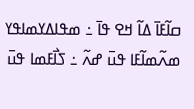ߛߊ߬ߓߊ߫ ߡߊ߬ ߞߐ ߟߊ߫ ߸ ߘߟߊߡߌߘߊߟߌ ߘߍ߬ߘߊ߬ߓߊ ߟߎ߫ ߝߍ߬ ߸ ߖߊ߯ߓߘߊ ߟߎ߫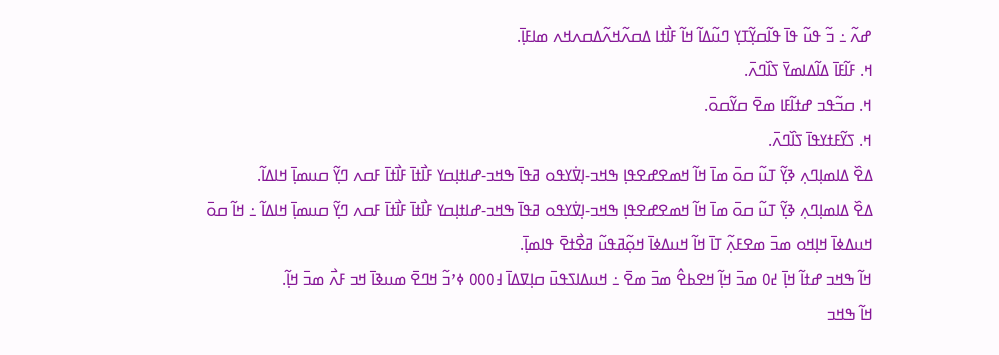ߝߍ߬ ߸ ߏ߬ ߟߎ߬ ߟߊ߫ ߟߊ߬ߛߌ߲߬ߠߌ߲ ߣߎ߬ߡߊ߬ ߞߊ߬ ߓߊ߯ߙߊ ߡߛߍ߬ߞߍ߬ߡߛߍߞߍ ߘߊߓߊ߲߫.
ߞ. ߓߊ߬ߓߊ߫ ߡߊ߬ߡߊߘߌ߫ ߖߊ߰ߣߍ߫.
ߞ. ߛߏ߬ߟߏ ߝߙߊ߬ߓߊ ߘߐ߫ ߛߌ߬ߛߋ߫.
ߞ. ߖߌ߬ߓߙߌߟߊ߫ ߖߊ߰ߣߍ߫.
ߡߐ߰ ߡߊߘߊ߲ߣߍ߲ ߢߌ߲߬ ߠߎ߬ ߛߋ߫ ߘߊ߫ ߞߊ߬ ߞߘߐߝߐߟߊ߲ ߒߞߏ-ߊ߲ߜ߭ߌߟߋ ߥߟߊ߫ ߒߞߏ-ߝߊߙߊ߲ߛߌ ߓߊ߯ߙߊ߫ ߓߊ߯ߙߊ߫ ߓߛߍ ߣߌ߲߬ ߛߎߘߊ߲߫ ߞߊߡߊ߬.
ߡߐ߰ ߡߊߘߊ߲ߣߍ߲ ߢߌ߲߬ ߠߎ߬ ߛߋ߫ ߘߊ߫ ߞߊ߬ ߞߘߐߝߐߟߊ߲ ߒߞߏ-ߊ߲ߜ߭ߌߟߋ ߥߟߊ߫ ߒߞߏ-ߝߊߙߊ߲ߛߌ ߓߊ߯ߙߊ߫ ߓߊ߯ߙߊ߫ ߓߛߍ ߣߌ߲߬ ߛߎߘߊ߲߫ ߞߊߡߊ߬ ߸ ߞߊ߬ ߛߋ߫ ߞߎߡߦߊ߫ ߞߊ߲ߞߋ ߘߏ߫ ߘߐߓߍ߲߬ ߠߊ߫ ߞߊ߬ ߞߎߡߦߊ߫ ߞߋ߲߬ߥߟߎ߬ ߥߐ߯ߙߐ߫ ߟߊߘߊ߲߫.
ߞߊ߬ ߒߞߏ ߝߙߊ߬ ߞߊ߲߫ ߄߀ ߘߏ߫ ߞߊ߲߬ ߞߐߕߐ߮ ߘߏ߫ ߘߐ߫ ߸ ߞߎߡߊߖߟߎ߫ ߛߊ߲ߜߡߊ߫ ߃߀߀߀ ߦߴߏ߬ ߞߣߐ߫ ߘߎߢߊ߫ ߞߏ ߓߍ߯ ߘߏ߫ ߞߊ߲߬.
ߞߊ߬ ߒߞߏ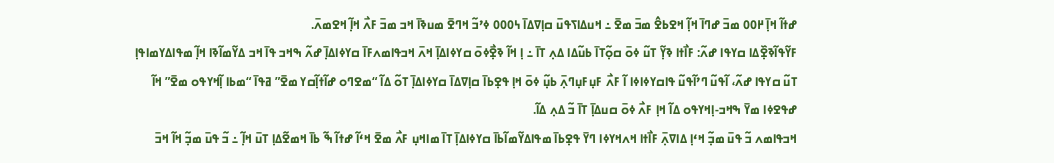ߝߙߊ߬ ߞߊ߲߫ ߂߀߀ ߘߏ߫ ߝߣߊ߫ ߞߊ߲߬ ߞߐߕߐ߮ ߘߏ߫ ߘߐ߫ ߸ ߞߎߡߊߖߟߎ߫ ߛߊ߲ߜߡߊ߫ ߆߀߀߀ ߦߴߏ߬ ߞߣߐ߫ ߘߎߢߊ߫ ߞߏ ߘߏ߫ ߓߍ߯ ߞߊ߲߬ ߞߐߘߍ߫.
ߓߌ߬ߟߊ߬ߢߐ߲߰ߡߊ ߛߌߟߊ ߝߍ߬: ߓߊ߯ߙߊ ߢߌ߲߬ ߠߎ߬ ߦߋ߫ ߛߋ߲߬ߠߊ߫ ߕߎ߬ߡߊ ߡߍ߲ ߠߊ߫ ߸ ߊ߲ ߞߊ߬ ߢߐ߲߯ߦߋ߫ ߛߌߦߊߡߊ߲߫ ߞߍ߫ ߞߏߟߊߘߍߓߊ߫ ߛߌߦߊߡߊ߲߫ ߝߍ߬ ߒߞߏ ߟߊ߫ ߞߏ ߡߌ߬ߘߊ߬ߢߊ ߞߊ߲߬ ߘߟߊߡߌߘߊߟߊ߲ ߠߎ߬ ߛߌߟߊ ߝߍ߬، ߊ߬ߟߎ߬ ߣߴߊ߬ߟߎ߬ ߟߊߛߌߦߊߦߊ ߊ߬ ߓߍ߯ ߓߎ߲ߓߎ߲ߣߍ߲߫ ߕߎ߲߬ ߦߋ߫ ߞߊ߲ ߟߐ߲ߕߊ߫ ߛߊ߲ߜߡߊ߫ ߛߌߦߊߡߊ߲߫ ߠߋ߬ ߡߊ߬ “ߘߐߣߋ ߝߊ߬ߙߊ߲߬ߛߌ ߘߐ߫” ߥߟߊ߫ “ߘߕߊ ߊ߲߬ߞߌߟߋ ߘߐ߫” ߞߊ߬ ߝߟߐߦߊ ߘߌ߫ ߒߞߏ-ߊ߲ߞߌߟߋ ߡߊ߬ ߞߊ߲ ߓߍ߯ ߦߋ߫ ߛߎߡߊ߲߫ ߠߊ߫ ߏ߬ ߡߍ߲ ߡߊ߬.
ߞߏߟߊߘߍ ߏ߬ ߟߎ߫ ߘߏ߲߬ ߞߵߊ߲ ߡߊߜߍ߲߫ ߓߊ߯ߙߊ ߞߍߞߌߦߊ ߣߌ߫ ߟߐ߲ߕߊ߫ ߘߟߊߡߌ߬ߘߊ߬ߕߊ߫ ߛߌߦߊߡߊ߲߫ ߠߊ߫ ߘߊߞߎ߲ ߓߍ߯ ߘߐ߫ ߞߵߊ߬ ߝߙߊ߬ ߒ߬ ߕߊ߫ ߞߘߐ߬ߡߊ߲ ߠߎ߫ ߞߊ߲߬ ߸ ߏ߬ ߟߎ߫ ߘߏ߲߬ ߞߊ߬ ߞߏ߫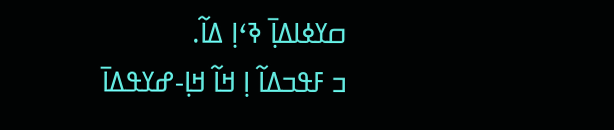ߛߌߦߊߡߊ߲߫ ߢߵߊ߲ ߡߊ߬.
ߏ ߓߟߏߡߊ߬ ߊ߲ ߞߊ߬ ߞߊ߲-ߝߌߟߡߊ߫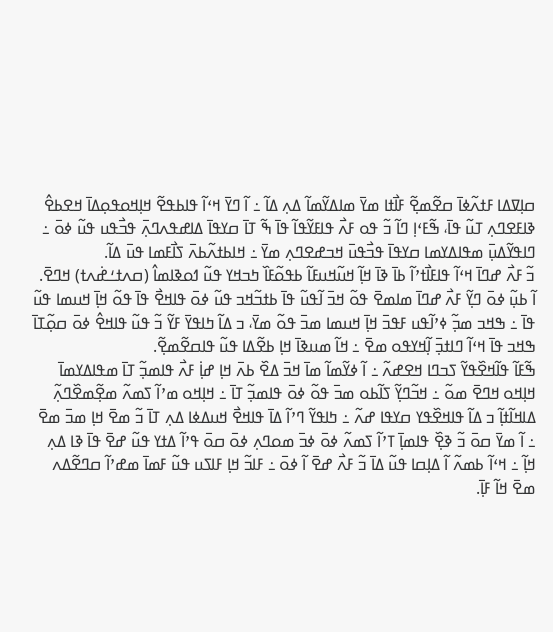ߛߊ߲ߜߡߊ ߓߙߍ߬ߦߊ߫ ߛߐ߬ߘߐ߲߬ ߓߊ߯ߙߊ ߘߌ߫ ߘߊߡߌ߬ߘߊ߬ ߡߍ߲ ߡߊ߬ ߸ ߊ߬ ߣߌ߫ ߞߵߊ߬ ߟߊߕߟߐ߬ ߞߊ߲ߞߋߟߋ߲ߡߊ߫ ߞߐߕߐ߮ ߢߊߓߐߣߍ߲ ߠߎ߬ ߟߊ߫، ߒ߬ߓߵߊ߲ ߣߊ߬ ߏ߬ ߟߋ ߓߍ߯ ߟߊߓߌ߬ߟߊ߬ ߟߊ߫ ߒ߬ ߠߊ߫ ߛߌߟߊ߫ ߡߊߝߟߍߣߍ߲߫ ߟߏ߯ߟߎ ߟߎ߬ ߦߋ߫ ߸ ߣߊߟߌ߬ߡߎ߲߫ ߘߟߊߡߌߘߊ ߛߌߟߊ߫ ߟߏ߯ߟߎ߫ ߞߏߝߐߣߍ߲ ߘߌ߫ ߸ ߞߊߕߙߍ߬ߕߍ߫ ߖߊ߯ߓߘߊ ߟߎ߫ ߡߊ߬.
ߏ߬ ߓߍ߯ ߝߣߊ߫ ߞߵߊ߬ ߟߊߓߊ߯ߙߴߊ߬ ߕߊ߫ ߢߊ߫ ߞߊ߲߬ ߞߎ߬ߞߎߓߊ߬ ߕߟߋ߬ߓߊ߰ ߤߏߞߌ ߟߎ߬ ߗߋߢߊߘߊ߮ (ߛߍߙߑߝ߭ߍߙ) ߞߣߐ߫.
ߊ߬ ߕߎ߲߬ ߦߋ߫ ߣߌ߲߬ ߓߍ߯ ߝߣߊ߫ ߘߊߘߐ߫ ߟߋ߬ ߞߏ߫ ߊ߬ߟߎ߬ ߟߊ߫ ߕߙߏ߬ߞߏ ߟߎ߬ ߦߋ߫ ߟߊߞߐ߯ ߟߊ߫ ߟߋ߬ ߞߊ߲߫ ߞߎߘߊ ߟߎ߬ ߟߊ߫ ߸ ߒߞߏ ߘߏ߲߬ ߦߴߊ߬ߟߎ ߓߟߏ߫ ߞߊ߲߫ ߞߎߘߊ ߘߏ߫ ߟߋ߬ ߘߌ߫، ߏ ߡߊ߬ ߤߊߟߌ߫ ߓߌ߬ ߏ߬ ߟߎ߬ ߟߊߞߐ߮ ߦߋ߫ ߛߋ߲߬ߠߊ߫ ߒߞߏ ߟߊ߫ ߞߵߊ߬ ߣߊߙߏ߲߫ ߊ߲߬ߞߌߟߋ ߘߐ߫ ߸ ߞߊ߬ ߘߎߢߊ߫ ߞߊ߲ ߕߐ߬ߡߊ ߟߎ߬ ߟߊߛߐ߬ߘߐ߲߬.
ߒ߬ߓߊ߬ ߟߊ߬ߞߐ߰ߟߌ߬ ߖߏߣߊ ߞߐߝߍ߬ ߸ ߊ߬ ߦߌ߬ߘߊ߬ ߘߊ߫ ߞߏ߫ ߡߐ߰ ߕߍ߫ ߞߊ߲ ߝߊ߲߭ ߓߍ߯ ߟߊߘߏ߲߬ ߠߊ߫ ߘߟߊߡߌߘߊ߫ ߞߊ߲ߞߋ ߞߣߐ߫ ߘߋ߬ ߸ ߞߏ߬ߣߌ߲߬ ߖߊ߬ߕߋ ߘߏ߫ ߟߋ߬ ߦߋ߫ ߟߊߘߏ߲߬ ߠߊ߫ ߸ ߞߊ߲ߞߋ ߘߴߊ߬ ߖߘߍ߬ ߘߐ߲߬ߘߐ߰ߣߍ߲߬ ߡߊߞߊ߬ߙߊ߲߬ ߏ ߡߊ߬ ߟߊߞߐ߰ߟߌ ߛߌߟߊ ߝߍ߬ ߸ ߤߊߟߌ߬ ߣߴߊ߬ ߡߊ߫ ߟߊߞߐ߯ ߞߎߡߦߊ ߡߍ߲ ߠߊ߫ ߏ߬ ߘߐ߫ ߞߊ߲ ߘߏ߫ ߘߐ߫ ߸ ߊ߬ ߘߌ߫ ߛߋ߫ ߏ߬ ߢߐ߲߰ ߟߊߘߊ߲߫ ߠߴߊ߬ ߖߘߍ߬ ߦߋ߫ ߦߏ߫ ߘߋߣߍ߲ ߦߋ߫ ߛߋ߫ ߟߴߊ߬ ߡߙߌ ߟߎ߬ ߝߐ߫ ߟߊ߫ ߢߊ ߡߍ߲ ߞߊ߲߬ ߸ ߞߵߊ߬ ߕߘߍ߬ ߊ߬ ߡߊ߲ߛߊ ߟߎ߬ ߡߊ߫ ߏ߬ ߓߍ߯ ߝߐ߫ ߊ߬ ߦߋ߫ ߸ ߓߊߏ߬ ߞߊ߲ ߓߊߖߎ ߟߎ߬ ߓߘߊ߫ ߘߝߴߊ߬ ߛߣߐ߬ߡߍ ߘߐ߫ ߞߊ߬ ߓߊ߲߫.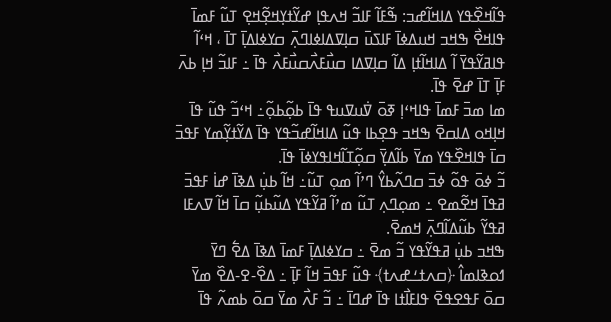ߟߊ߬ߞߐ߰ߟߌ ߡߊߞߊ߬ߝߏ: ߒ߬ߓߊ߬ ߓߊߏ߬ ߞߍߟߊ߲ ߝߌ߬ߙߌ߲ߞߐ߲߬ߞߐ߲ ߠߎ߬ ߓߘߊ߫ ߟߊߞߐ߯ ߒߞߏ ߞߎߡߦߊ߫ ߓߊߖߎ߫ ߛߊ߲ߜߡߊߦߊߣߍ߲߫ ߛߌߦߊߡߊ߲߫ ߠߊ߫ ، ߞߵߊ߬ ߟߊߥߌ߬ߟߌ߫ ߊ߬ ߡߊߞߊ߬ߙߊ߲ ߡߊ߬ ߛߊ߲ߜߡߊ ߛߎ߯ߓߍ߯ߛߎ߯ߓߍ߯ ߟߊ߫ ߸ ߓߊߏ߬ ߞߊ߲ ߕߍ߫ ߓߊ߲߫ ߠߊ߫ ߝߐ߫ ߟߊ߫.
ߘߊ ߘߏ߫ ߓߘߊ߫ ߟߊߞߵߊ߲ ߧߋ߫ ߜ߭ߎߜߎߟ ߟߊ߫ ߕߋ߲߬ߕߋ߲߬߸ ߞߵߏ߬ ߟߎ߬ ߟߊ߫ ߞߊ߲ߞߋ ߡߊߛߐ߫ ߒߞߏ ߟߐ߲ߕߊ ߟߎ߬ ߡߊߞߊ߬ߝߏ߬ߟߌ ߟߊ߫ ߡߌ߬ߙߌ߲߬ߘߌ ߓߟߏ߫ ߛߊ߫ ߟߊߞߐ߰ߟߌ ߘߌ߫ ߕߊ߬ߡߌ߲߫ ߛߋ߲߬ߠߊ߬ߞߊߟߌߦߊ߫ ߟߊ߫.
ߏ߬ ߦߋ߫ ߟߋ߬ ߦߏ߫ ߛߣߍ߬ߕߌ߮ ߣߴߊ߬ ߘߋ߲ ߠߎ߬߸ ߞߊ߬ ߕߎ߲߭ ߡߢߊ߫ ߝߊ߭ ߓߟߏ߫ ߥߟߊ߫ ߞߐ߬ߘߐ ߸ ߘߋ߲ߣߍ߲ ߠߎ߬ ߘߴߊ߬ ߥߌ߬ߟߌ ߡߎ߬ߕߎ߲߬ ߛߊ߫ ߞߊ߬ ߜߍߓߊ ߥߟߌ߬ ߕߎ߬ߡߊ߬ߣߍ߲߫ ߞߘߐ߫.
ߒߞߏ ߕߎ߲߭ ߥߟߌ߬ߟߌ ߏ߬ ߘߐ߫ ߸ ߛߌߦߊߡߊ߲߫ ߓߘߊ߫ ߡߢߊ߫ ߡߐ߱ ߣߌ߫ ߗߋߢߊߘߊ߮ ﴿ߛߍߙߑߝߍߙ﴾ ߟߎ߬ ߓߟߏ߫ ߞߊ߬ ߓߊ߲߫ ߸ ߡߐ߰-ߐ-ߡߐ߰ ߘߌ߫ ߛߋ߫ ߓߟߐߟߐ߫ ߟߊߓߊ߯ߙߊ ߟߊ߫ ߝߣߊ߫ ߸ ߏ߬ ߓߍ߯ ߘߌ߫ ߛߋ߫ ߕߘߍ߬ ߟߊ߫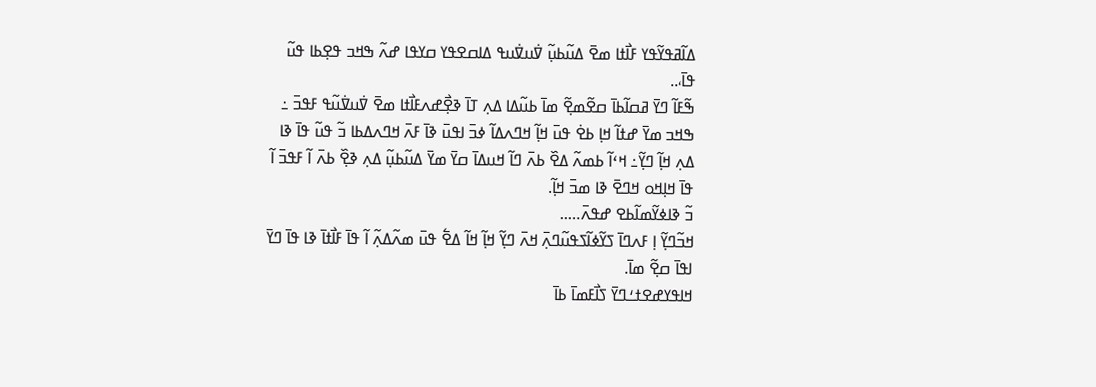ߡߊ߬ߥߟߌ߬ߟߌ ߓߊ߯ߙߊ ߘߐ߫ ߡߎ߬ߕߎ߲߬ ߜ߭ߎߜ߭ߎߟ ߡߊߛߐߟߌ ߛߌߟߊ ߝߍ߬ ߒߞߏ ߟߐ߲ߕߊ ߟߎ߬ ߟߊ߫،..
ߒ߬ߓߊ߬ ߣߌ߫ ߥߛߊ߬ߕߊ߫ ߛߐ߬ߘߐ߲߬ ߘߊ߫ ߕߎ߬ߡߊ ߡߍ߲ ߠߊ߫ ߢߐ߲߯ߝߍߓߊ߯ߙߊ ߘߐ߫ ߜ߭ߎߜ߭ߎ߬ߟ ߓߟߏ߫ ߸ ߒߞߏ ߘߌ߫ ߝߙߊ߬ ߞߊ߲ ߕߐ߭ ߟߎ߫ ߞߊ߲߬ ߞߣߍߡߊ߬ ߦߏ߫ ߊߟߎ߫ ߢߊ߫ ߓߍ߫ ߞߣߍߡߕߊ ߏ߬ ߟߎ߬ ߟߊ߫ ߢߊ ߡߍ߲ ߞߊ߲߬ ߣߌ߲߬߸ ߞߵߊ߬ ߕߘߍ߬ ߡߐ߰ ߕߍ߫ ߣߊ߬ ߞߎߡߊ߫ ߛߌ߫ ߘߌ߫ ߡߎ߬ߕߎ߲߬ ߡߍ߲ ߢߐ߲߰ ߕߍ߫ ߊ߬ ߓߟߏ߫ ߊ߬ ߟߊ߫ ߞߊ߲ߞߋ ߞߣߐ߫ ߢߊ ߘߏ߫ ߞߊ߲߬.
ߏ߬ ߢߊߦߌ߬ߘߊ߬ߕߐ ߝߟߍ߫…..
ߞߏ߬ߣߌ߲߬ ߊ߲ ߓߍߣߊ߫ ߖߌ߬ߦߊ߬ߖߟߎ߬ߣߍ߲߫ ߞߍ߫ ߣߌ߲߬ ߞߊ߲߬ ߞߊ߬ ߡߐ߱ ߟߎ߫ ߘߍ߬ߡߍ߲߬ ߊ߬ ߟߊ߫ ߓߊ߯ߙߊ߫ ߢߊ ߟߊ߫ ߣߌ߫ ߊߟߊ߫ ߛߐ߲߬ ߘߊ߫.
ߞߊߟߌߝߐߙߑߣߌ߫ ߖߊ߯ߓߘߊ߫ ߕߊ߫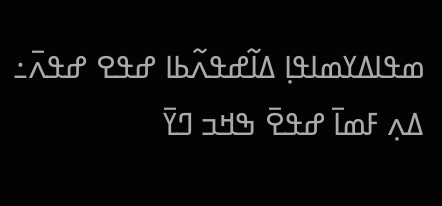ߘߟߊߡߌߘߊߟߊ߲ ߡߊ߬ߝߟߍ߬ߕߊ ߝߟߐ ߝߟߍ߫߸ ߡߍ߲ ߓߘߊ߫ ߝߟߐ߫ ߒߞߏ ߣߌ߫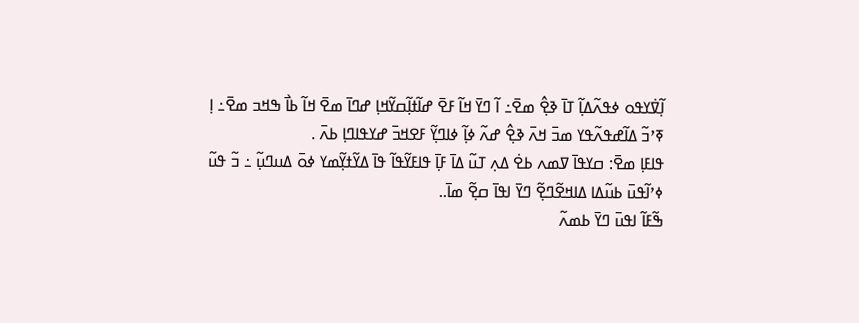ߊ߲߬ߜ߭ߌߟߋ ߦߟߍ߬ߡߊ߲߬ ߠߊ߫ ߢߐ߲߮ ߘߐ߫߸ ߊ߬ ߣߌ߫ ߞߊ߬ ߓߐ߫ ߝߊ߬ߙߊ߲߬ߛߌ߬ߞߊ߲ ߝߣߊ߫ ߘߐ߫ ߞߊ߬ ߕߊ߯ ߒߞߏ ߘߐ߫߸ ߊ߲ ߧߴߏ߬ ߡߊ߬ߝߟߍ߬ߟߌ ߘߏ߫ ߞߍ߫ ߢߐ߲߮ ߝߍ߬ ߦߊ߲߬ ߦߊߣߌ߲߬ ߓߐߞߏ߫ ߝߌߟߊߣߊ߲ ߕߍ߫ .
ߟߊߓߊ߲ ߘߐ߫: ߛߌߟߊ߫ ߜߘߍ ߕߐ߭ ߡߍ߲ ߠߎ߬ ߡߊ߫ ߓߊ߲߫ ߟߊߓߌ߬ߟߊ߬ ߟߊ߫ ߡߌ߬ߙߌ߲߬ߘߌ ߦߋ߫ ߡߎߣߎ߲߬ ߸ ߏ߬ ߟߎ߬ ߦߴߊ߬ߟߎ߫ ߕߎ߬ߡߊ ߡߊߞߐ߬ߣߐ߲߬ ߣߌ߫ ߊߟߊ߫ ߛߐ߲߬ ߘߊ߫..
ߒ߬ߓߊ߬ ߊߟߎ߫ ߣߌ߫ ߕߘߍ߬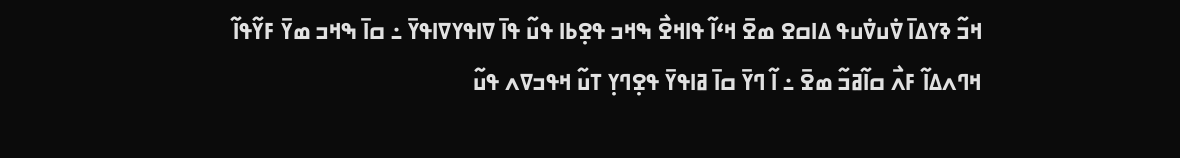ߞߏ߬ ߢߌߡߊ߫ ߜ߭ߎߜ߭ߎߟ ߡߊߛߐ ߘߐ߫ ߞߵߊ߬ ߟߊߞߐ߯ ߒߞߏ ߟߐ߲ߕߊ ߟߎ߬ ߟߊ߫ ߜߊߟߌߜߊߟߌ߫ ߸ ߛߊ߫ ߒߞߏ ߘߌ߫ ߓߌ߬ߟߊ߬ ߞߣߍߡߊ߬ ߓߍ߯ ߛߊ߬ߥߏ߬ ߘߐ߫ ߸ ߊ߬ ߣߌ߫ ߛߊ߫ ߥߊߟߌ߫ ߟߐ߲ߣߌ߲ ߠߎ߬ ߞߟߏߜߍ ߟߎ߬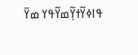ߟߊߦߌ߬ߙߌ߲߬ߘߌ߬ߟߌ ߘߌ߫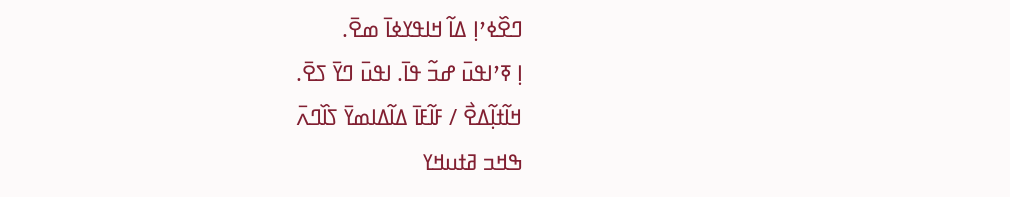ߣߐ߰ߦߴߊ߲ ߡߊ߬ ߞߊߟߌߦߊ߫ ߘߐ߫.
ߊ߲ ߧߴߊߟߎ߫ ߝߏ߬ ߟߊ߫. ߊߟߎ߫ ߣߌ߫ ߖߐ߫.
ߞߊ߬ߙߊ߲߬ߡߐ߯ / ߓߊ߬ߓߊ߫ ߡߊ߬ߡߊߘߌ߫ ߖߊ߰ߣߍ߫
ߒߞߏ ߥߙߎߞߌ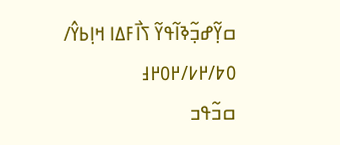ߛߌ߲߬ߝߏ߲߬ߢߊ߬ߟߌ߬ ߖߊ߯ߓߡߊ ߞߊ߲ߕߌ߮/ ߀߈/߂߇/߂߀߂߃
ߛߏ߬ߟߏ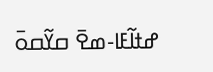ߝߙߊ߬ߓߊ-ߘߐ߫ ߛߌ߬ߛߋ߫